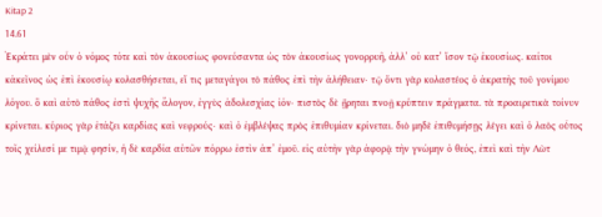Kitap 2
14.61
Ἐκράτει μὲν οὖν ὁ νόμος τότε καὶ τὸν ἀκουσίως φονεύσαντα ὡς τὸν ἀκουσίως γονορρυῆ, ἀλλ’ οὐ κατ’ ἴσον τῷ ἑκουσίως. καίτοι κἀκεῖνος ὡς ἐπὶ ἑκουσίῳ κολασθήσεται, εἴ τις μεταγάγοι τὸ πάθος ἐπὶ τὴν ἀλήθειαν· τῷ ὄντι γὰρ κολαστέος ὁ ἀκρατὴς τοῦ γονίμου λόγου. ὃ καὶ αὐτὸ πάθος ἐστὶ ψυχῆς ἄλογον, ἐγγὺς ἀδολεσχίας ἰόν· πιστὸς δὲ ᾕρηται πνοῇ κρύπτειν πράγματα. τὰ προαιρετικὰ τοίνυν κρίνεται. κύριος γὰρ ἐτάζει καρδίας καὶ νεφρούς· καὶ ὁ ἐμβλέψας πρὸς ἐπιθυμίαν κρίνεται. διὸ μηδὲ ἐπιθυμήσῃς λέγει καὶ ὁ λαὸς οὗτος τοῖς χείλεσί με τιμᾷ φησίν, ἡ δὲ καρδία αὐτῶν πόρρω ἐστὶν ἀπ’ ἐμοῦ. εἰς αὐτὴν γὰρ ἀφορᾷ τὴν γνώμην ὁ θεός, ἐπεὶ καὶ τὴν Λὼτ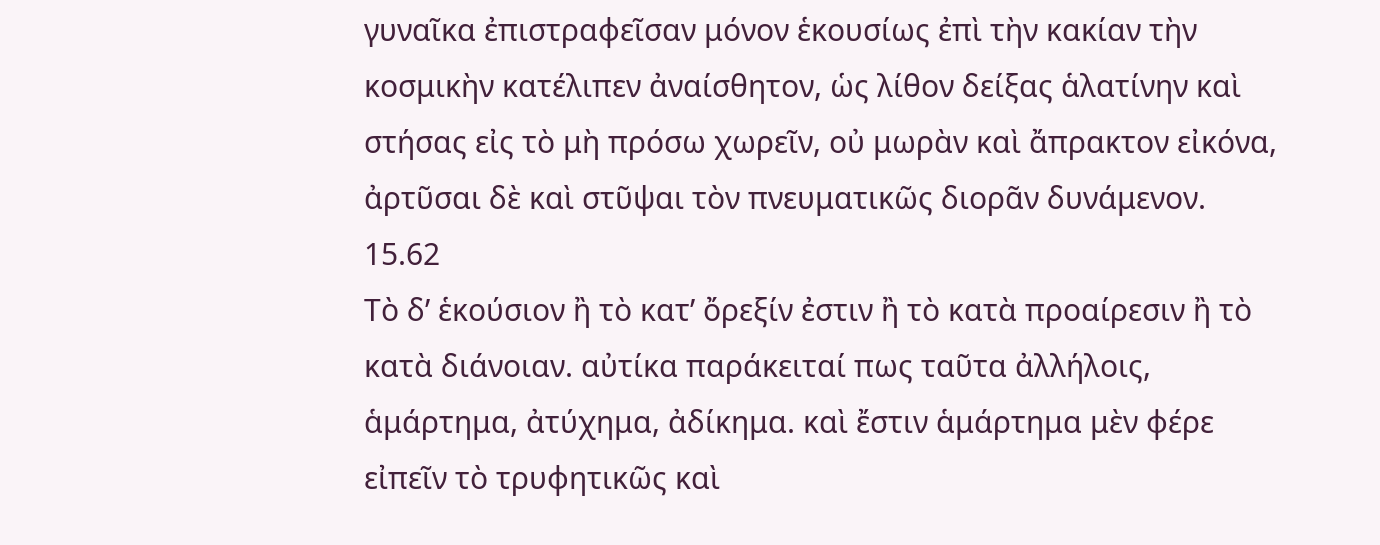γυναῖκα ἐπιστραφεῖσαν μόνον ἑκουσίως ἐπὶ τὴν κακίαν τὴν κοσμικὴν κατέλιπεν ἀναίσθητον, ὡς λίθον δείξας ἁλατίνην καὶ στήσας εἰς τὸ μὴ πρόσω χωρεῖν, οὐ μωρὰν καὶ ἄπρακτον εἰκόνα, ἀρτῦσαι δὲ καὶ στῦψαι τὸν πνευματικῶς διορᾶν δυνάμενον.
15.62
Τὸ δ’ ἑκούσιον ἢ τὸ κατ’ ὄρεξίν ἐστιν ἢ τὸ κατὰ προαίρεσιν ἢ τὸ κατὰ διάνοιαν. αὐτίκα παράκειταί πως ταῦτα ἀλλήλοις, ἁμάρτημα, ἀτύχημα, ἀδίκημα. καὶ ἔστιν ἁμάρτημα μὲν φέρε εἰπεῖν τὸ τρυφητικῶς καὶ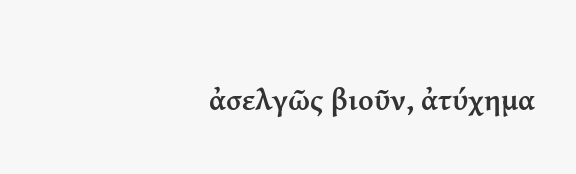ἀσελγῶς βιοῦν, ἀτύχημα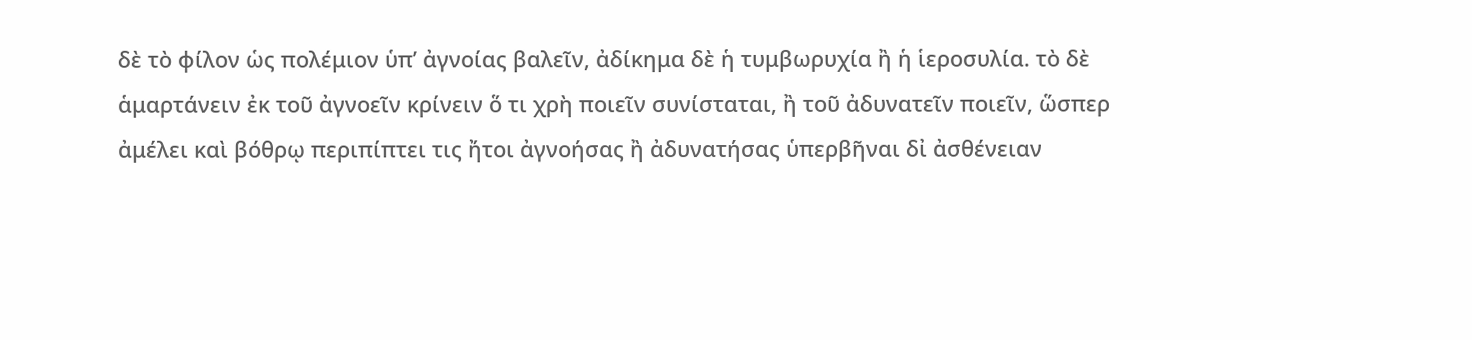δὲ τὸ φίλον ὡς πολέμιον ὑπ’ ἀγνοίας βαλεῖν, ἀδίκημα δὲ ἡ τυμβωρυχία ἢ ἡ ἱεροσυλία. τὸ δὲ ἁμαρτάνειν ἐκ τοῦ ἀγνοεῖν κρίνειν ὅ τι χρὴ ποιεῖν συνίσταται, ἢ τοῦ ἀδυνατεῖν ποιεῖν, ὥσπερ ἀμέλει καὶ βόθρῳ περιπίπτει τις ἤτοι ἀγνοήσας ἢ ἀδυνατήσας ὑπερβῆναι δἰ ἀσθένειαν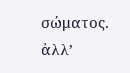σώματος. ἀλλ’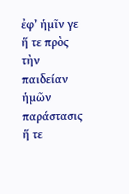ἐφ’ ἡμῖν γε ἥ τε πρὸς τὴν παιδείαν ἡμῶν παράστασις ἥ τε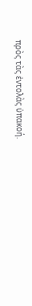πρὸς τὰς ἐντολὰς ὑπακοή.